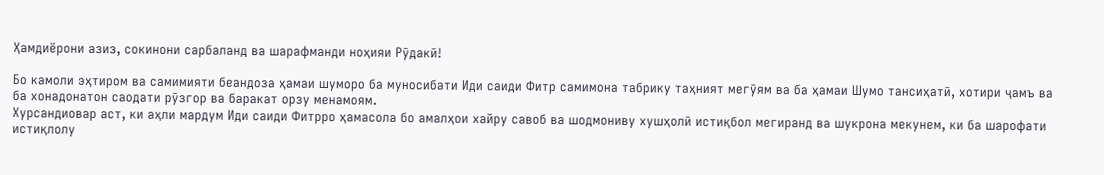Ҳамдиёрони азиз, сокинони сарбаланд ва шарафманди ноҳияи Рӯдакӣ!

Бо камоли эҳтиром ва самимияти беандоза ҳамаи шуморо ба муносибати Иди саиди Фитр самимона табрику таҳният мегӯям ва ба ҳамаи Шумо тансиҳатӣ, хотири ҷамъ ва ба хонадонатон саодати рӯзгор ва баракат орзу менамоям.
Хурсандиовар аст, ки аҳли мардум Иди саиди Фитрро ҳамасола бо амалҳои хайру савоб ва шодмониву хушҳолӣ истиқбол мегиранд ва шукрона мекунем, ки ба шарофати истиқлолу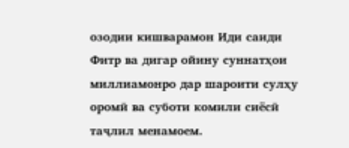озодии кишварамон Иди саиди Фитр ва дигар ойину суннатҳои миллиамонро дар шароити сулҳу оромӣ ва суботи комили сиёсӣ таҷлил менамоем.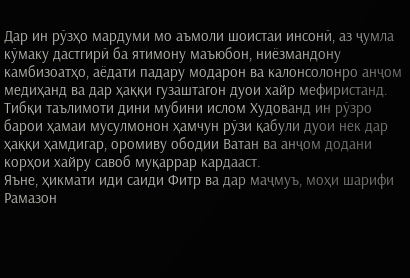Дар ин рӯзҳо мардуми мо аъмоли шоистаи инсонӣ, аз ҷумла кӯмаку дастгирӣ ба ятимону маъюбон, ниёзмандону камбизоатҳо, аёдати падару модарон ва калонсолонро анҷом медиҳанд ва дар ҳаққи гузаштагон дуои хайр мефиристанд.
Тибқи таълимоти дини мубини ислом Худованд ин рӯзро барои ҳамаи мусулмонон ҳамчун рӯзи қабули дуои нек дар ҳаққи ҳамдигар, оромиву ободии Ватан ва анҷом додани корҳои хайру савоб муқаррар кардааст.
Яъне, ҳикмати иди саиди Фитр ва дар маҷмуъ, моҳи шарифи Рамазон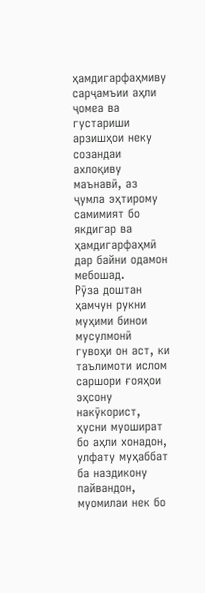ҳамдигарфаҳмиву сарҷамъии аҳли ҷомеа ва густариши арзишҳои неку созандаи ахлоқиву маънавӣ, аз ҷумла эҳтирому самимият бо якдигар ва ҳамдигарфаҳмӣ дар байни одамон мебошад.
Рӯза доштан ҳамчун рукни муҳими бинои мусулмонӣ гувоҳи он аст, ки таълимоти ислом саршори ғояҳои эҳсону накӯкорист, ҳусни муошират бо аҳли хонадон, улфату муҳаббат ба наздикону пайвандон, муомилаи нек бо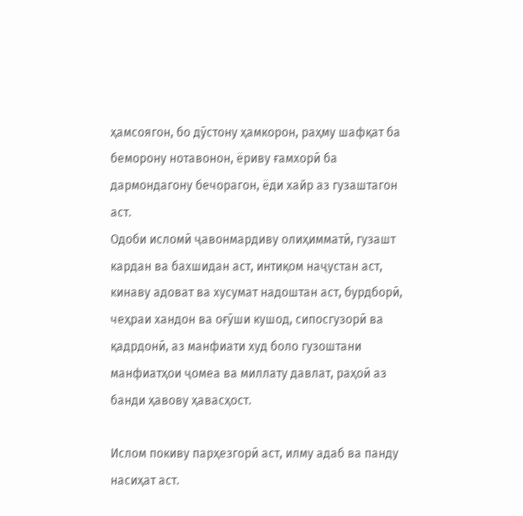ҳамсоягон, бо дӯстону ҳамкорон, раҳму шафқат ба беморону нотавонон, ёриву ғамхорӣ ба дармондагону бечорагон, ёди хайр аз гузаштагон аст.
Одоби исломӣ ҷавонмардиву олиҳимматӣ, гузашт кардан ва бахшидан аст, интиқом наҷустан аст, кинаву адоват ва хусумат надоштан аст, бурдборӣ, чеҳраи хандон ва оғӯши кушод, сипосгузорӣ ва қадрдонӣ, аз манфиати худ боло гузоштани манфиатҳои ҷомеа ва миллату давлат, раҳоӣ аз банди ҳавову ҳавасҳост.

Ислом покиву парҳезгорӣ аст, илму адаб ва панду насиҳат аст.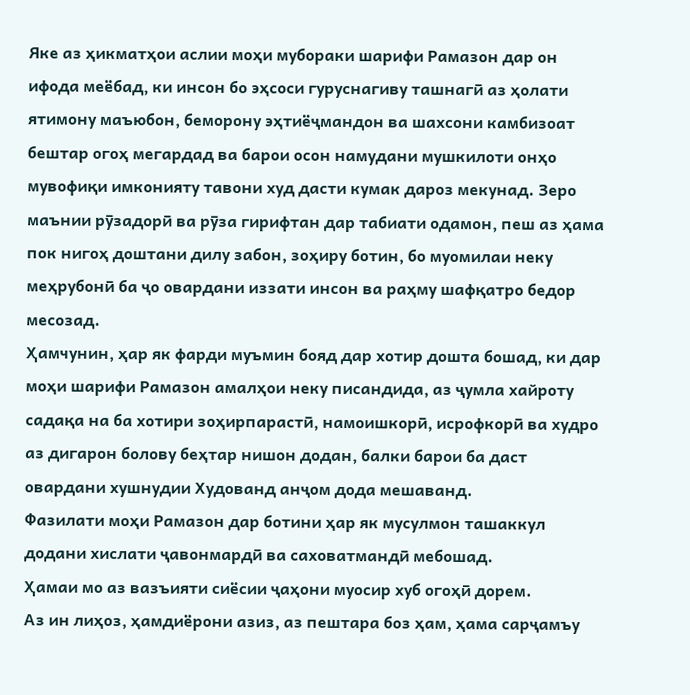Яке аз ҳикматҳои аслии моҳи мубораки шарифи Рамазон дар он ифода меёбад, ки инсон бо эҳсоси гуруснагиву ташнагӣ аз ҳолати ятимону маъюбон, беморону эҳтиёҷмандон ва шахсони камбизоат бештар огоҳ мегардад ва барои осон намудани мушкилоти онҳо мувофиқи имконияту тавони худ дасти кумак дароз мекунад. Зеро маънии рӯзадорӣ ва рӯза гирифтан дар табиати одамон, пеш аз ҳама пок нигоҳ доштани дилу забон, зоҳиру ботин, бо муомилаи неку меҳрубонӣ ба ҷо овардани иззати инсон ва раҳму шафқатро бедор месозад.
Ҳамчунин, ҳар як фарди муъмин бояд дар хотир дошта бошад, ки дар моҳи шарифи Рамазон амалҳои неку писандида, аз ҷумла хайроту садақа на ба хотири зоҳирпарастӣ, намоишкорӣ, исрофкорӣ ва худро аз дигарон болову беҳтар нишон додан, балки барои ба даст овардани хушнудии Худованд анҷом дода мешаванд.
Фазилати моҳи Рамазон дар ботини ҳар як мусулмон ташаккул додани хислати ҷавонмардӣ ва саховатмандӣ мебошад.
Ҳамаи мо аз вазъияти сиёсии ҷаҳони муосир хуб огоҳӣ дорем.
Аз ин лиҳоз, ҳамдиёрони азиз, аз пештара боз ҳам, ҳама сарҷамъу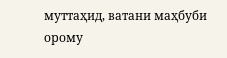муттаҳид, ватани маҳбуби орому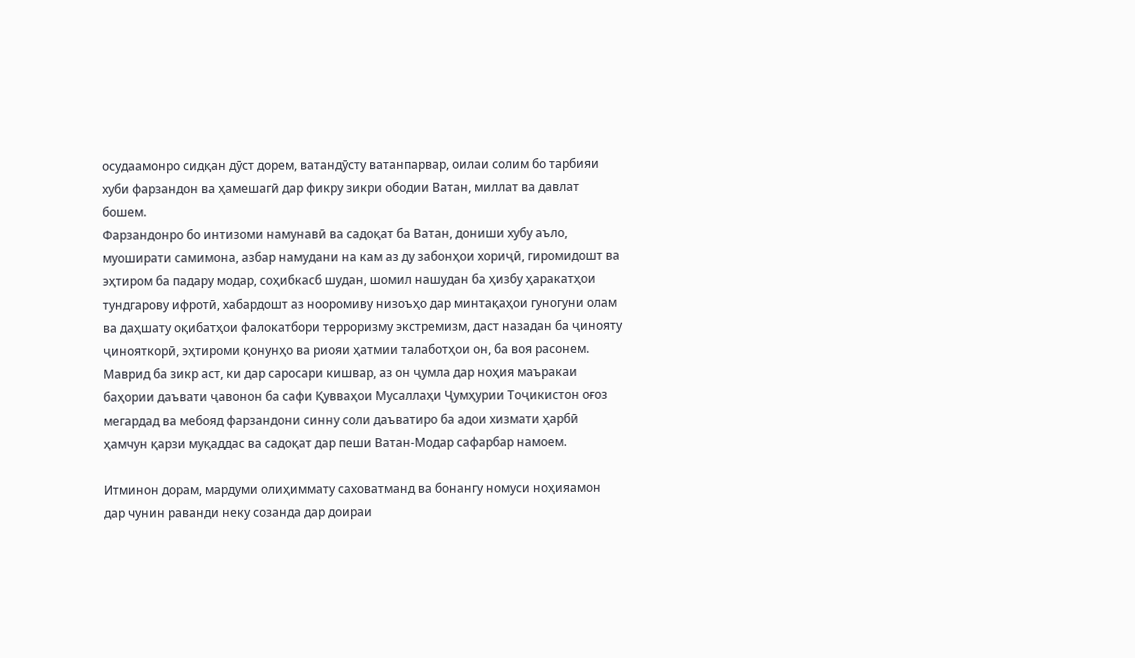осудаамонро сидқан дӯст дорем, ватандӯсту ватанпарвар, оилаи солим бо тарбияи хуби фарзандон ва ҳамешагӣ дар фикру зикри ободии Ватан, миллат ва давлат бошем.
Фарзандонро бо интизоми намунавӣ ва садоқат ба Ватан, дониши хубу аъло, муоширати самимона, азбар намудани на кам аз ду забонҳои хориҷӣ, гиромидошт ва эҳтиром ба падару модар, соҳибкасб шудан, шомил нашудан ба ҳизбу ҳаракатҳои тундгарову ифротӣ, хабардошт аз нооромиву низоъҳо дар минтақаҳои гуногуни олам ва даҳшату оқибатҳои фалокатбори терроризму экстремизм, даст назадан ба ҷинояту ҷинояткорӣ, эҳтироми қонунҳо ва риояи ҳатмии талаботҳои он, ба воя расонем.
Маврид ба зикр аст, ки дар саросари кишвар, аз он ҷумла дар ноҳия маъракаи баҳории даъвати ҷавонон ба сафи Қувваҳои Мусаллаҳи Ҷумҳурии Тоҷикистон оғоз мегардад ва мебояд фарзандони синну соли даъватиро ба адои хизмати ҳарбӣ ҳамчун қарзи муқаддас ва садоқат дар пеши Ватан-Модар сафарбар намоем.

Итминон дорам, мардуми олиҳиммату саховатманд ва бонангу номуси ноҳияамон дар чунин раванди неку созанда дар доираи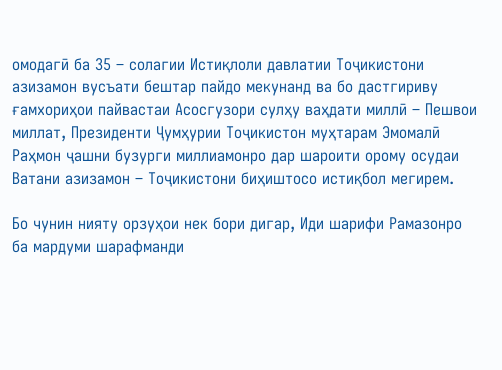омодагӣ ба 35 – солагии Истиқлоли давлатии Тоҷикистони азизамон вусъати бештар пайдо мекунанд ва бо дастгириву ғамхориҳои пайвастаи Асосгузори сулҳу ваҳдати миллӣ – Пешвои миллат, Президенти Ҷумҳурии Тоҷикистон муҳтарам Эмомалӣ Раҳмон ҷашни бузурги миллиамонро дар шароити орому осудаи Ватани азизамон – Тоҷикистони биҳиштосо истиқбол мегирем.

Бо чунин нияту орзуҳои нек бори дигар, Иди шарифи Рамазонро ба мардуми шарафманди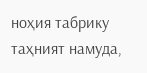ноҳия табрику таҳният намуда,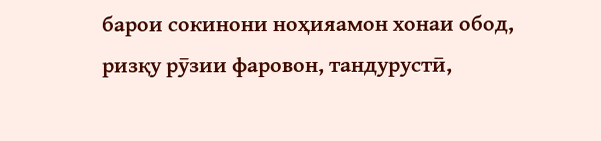барои сокинони ноҳияамон хонаи обод, ризқу рӯзии фаровон, тандурустӣ,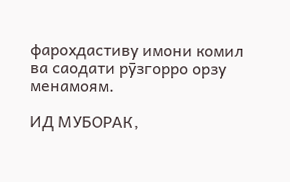фарохдастиву имони комил ва саодати рӯзгорро орзу менамоям.

ИД МУБОРАК,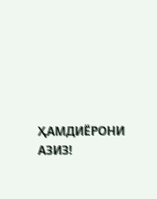ҲАМДИЁРОНИ АЗИЗ!